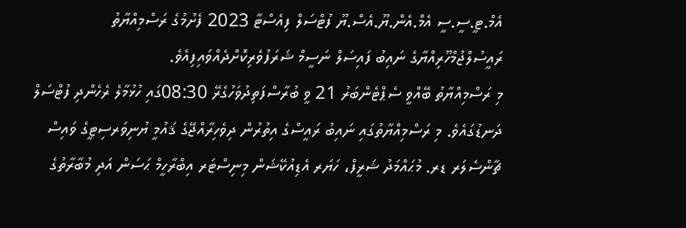އެމް.ޓީ.ސީ.ސީ އެމް.އެން.ޔޫ.އެސް.ޔޫ ފުޓްސަލް ފިއެސްޓާ 2023 ފެށުމުގެ ރަސްމިއްޔާތު ރައީސުލްޖުމްހޫރިއްޔާގެ ނައިބު ފައިސަލް ނަސީމް ޝަރަފުވެރިކޮށްދެއްވައިފިއެވެ.
މި ރަސްމިއްޔާތު ބޭއްވީ ސެޕްޓެންބަރު 21 ވީ ބުރާސްފަތިދުވަހުގެރޭ 08:30ގައި ހުޅުމާލެ ރެހެންދި ފުޓްސަލް ދަނޑުގައެވެ. މި ރަސްމިއްޔާތުގައި ނައިބު ރައީސްގެ އިތުރުން ދިވެހިރާއްޖޭގެ ޤައުމީ ޔުނިވަރސިޓީގެ ވައިސް ޗާންސެލަރ ޑރ. މުޙައްމަދު ޝަރީފް، ހަޔަރ އެޑިއުކޭޝަން މިނިސްޓަރ އިބްރާހީމް ޙަސަން އަދި މުބާރާތުގެ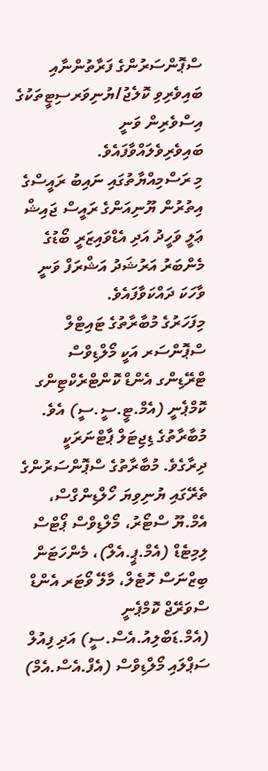ސްޕޮންސަރުންގެ ފަރާތުންނާއި ބައިވެރިވި ކޮލެޖު/ޔުނިވަރސިޓީތަކުގެ އިސްވެރިން ވަނީ ބައިވެރިވެލައްވާފައެވެ.
މި ރަސްމިއްޔާތުގައި ނައިބު ރައީސްގެ އިތުރުން ޔޫނިއަންގެ ރައީސް ޖައިޝް ޢަލީ ވަހީދު އަދި އެޑްވައިޒަރީ ބޯޑުގެ މެންބަރު އަރުޝަދު އަޝްރަފް ވަނީ ވާހަކަ ދައްކަވާފައެވެ.
މިފަހަރުގެ މުބާރާތުގެ ޓައިޓްލް ސްޕޮންސަރ އަކީ މޯލްޑިވްސް ޓްރޭޑިންގ އެންޑް ކޮންޓްރެކްޓިންގ ކޮމްޕެނީ (އެމް.ޓީ.ސީ.ސީ) އެވެ. މުބާރާތުގެ ޑިޖިޓަލް ޕާޓްނަރަކީ ދިރާގެވެ. މުބާރާތުގެ ސްޕޮންސަރުންގެ ތެރޭގައި ޔުނިވިޔަ ހޯލްޑިންގްސް، އެމް.ޔޫ ސްޓޯރު، މޯލްޑިވްސް ޕޯޓްސް ލިމިޓެޑް (އެމް.ޕީ.އެލް)، މެންހަޓަން ބިޒްނަސް ހޮޓެލް، މާލޭ ވޯޓަރ އެންޑް ސްވަރޭޖް ކޮމްޕެނީ (އެމް.ޑަބްލިއު.އެސް.ސީ) އަދި ފިއުލް ސަޕްލައި މޯލްޑިވްސް (އެފް.އެސް.އެމް)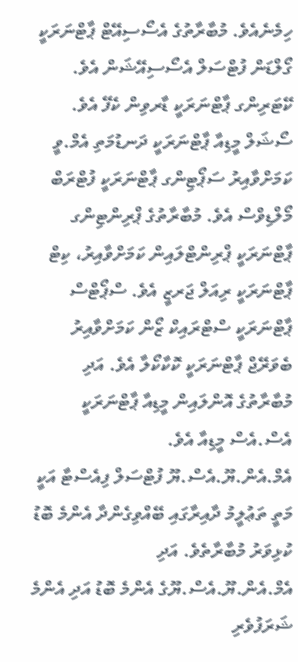ހިމެނެއެވެ. މުބާރާތުގެ އެސޯސިއޭޓް ޕާޓްނަރަކީ ގޯލްޑަން ފުޓްސަލް އެސޯސިއޭޝަން އެވެ. ކޭޓަރިންގ ޕާޓްނަރަކީ ޑާރވިން ކެފޭ އެވެ. ސޯޝަލް މީޑިއާ ޕާޓްނަރަކީ ދަނޑުމަތި އެމް.ވީ ކަމަށްވާއިރު ސަޕޯޓިންގ ޕާޓްނަރަކީ ފުޓްރަބް މޯލްޑިވްސް އެވެ. މުބާރާތުގެ ޕްރިންޓިންގ ޕާޓްނަރަކީ ޕްރިންޓްލައިން ކަމަށްވާއިރު، ކިޓް ޕާޓްނަރަކީ ރިއަލް ޖަރޒީ އެވެ. ސްޕޯޓްސް ޕާޓްނަރަކީ ސްޓްރައިކް ޒޯން ކަމަށްވާއިރު ބެވަރޭޖް ޕާޓްނަރަކީ ކޮކާކޯލާ އެވެ. އަދި މުބާރާތުގެ އޮންލައިން މީޑިއާ ޕާޓްނަރަކީ އެސް.އެސް މީޑިއާ އެވެ.
އެމް.އެން.ޔޫ.އެސް.ޔޫ ފުޓްސަލް ފިއެސްޓާ އަކީ މަތީ ތަޢުލީމު ދާއިރާގައި ބޭއްވިގެންދާ އެންމެ ބޮޑު ކުޅިވަރު މުބާރާތެވެ. އަދި އެމް.އެން.ޔޫ.އެސް.ޔޫގެ އެންމެ ބޮޑު އަދި އެންމެ ޝަރަފުވެރި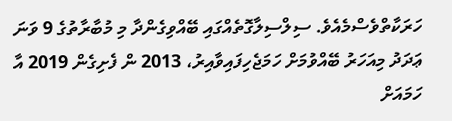ހަރަކާތްވެސްމެއެވެ. ސިލްސިލާގޮތެއްގައި ބޭއްވިގެންދާ މި މުބާރާތުގެ 9 ވަނަ ޢަދަދު މިއަހަރު ބޭއްވުމަށް ހަމަޖެހިފައިވާއިރު، 2013 ން ފެށިގެން 2019 އާ ހަމައަށް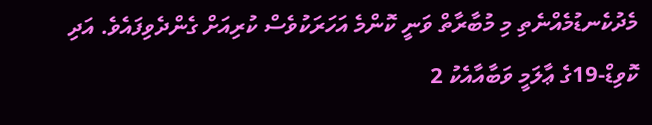މެދުކެނޑުމެއްނެތި މި މުބާރާތް ވަނީ ކޮންމެ އަހަރަކުވެސް ކުރިއަށް ގެންދެވިފައެވެ. އަދި ކޮވިޑް-19ގެ ޢާލަމީ ވަބާއާއެކު 2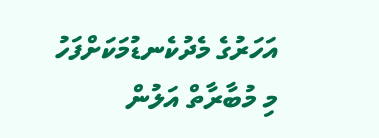އަހަރުގެ މެދުކެނޑުމަކަށްފަހު މި މުބާރާތް އަލުން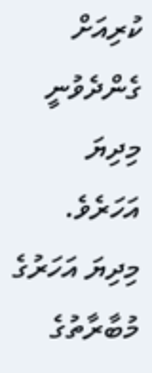ކުރިއަށް ގެންދެވުނީ މިދިޔަ އަހަރެވެ. މިދިޔަ އަހަރުގެ މުބާރާތުގެ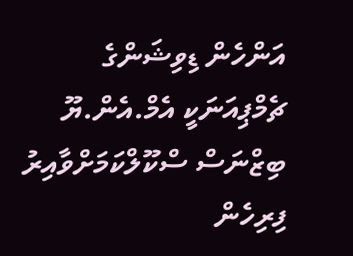އަންހެން ޑިވިޝަންގެ ޗެމްޕިއަނަކީ އެމް.އެން.ޔޫ ބިޒްނަސް ސްކޫލްކަމަށްވާއިރު ފިރިހެން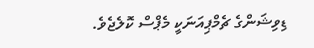ޑިވިޝަންގެ ޗެމްޕިއަނަކީ މެޕްސް ކޮލެޖެވެ.